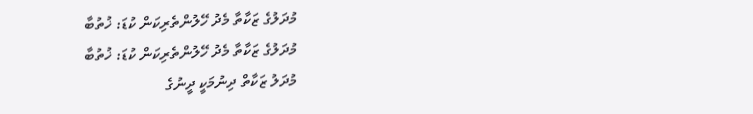މުދަލުގެ ޒަކާތާ މެދު ހޭލުންތެރިކަން ކުޑަ: ޚުތުބާ
މުދަލުގެ ޒަކާތާ މެދު ހޭލުންތެރިކަން ކުޑަ: ޚުތުބާ
މުދަލު ޒަކާތް ދިނުމަކީ ދީނުގެ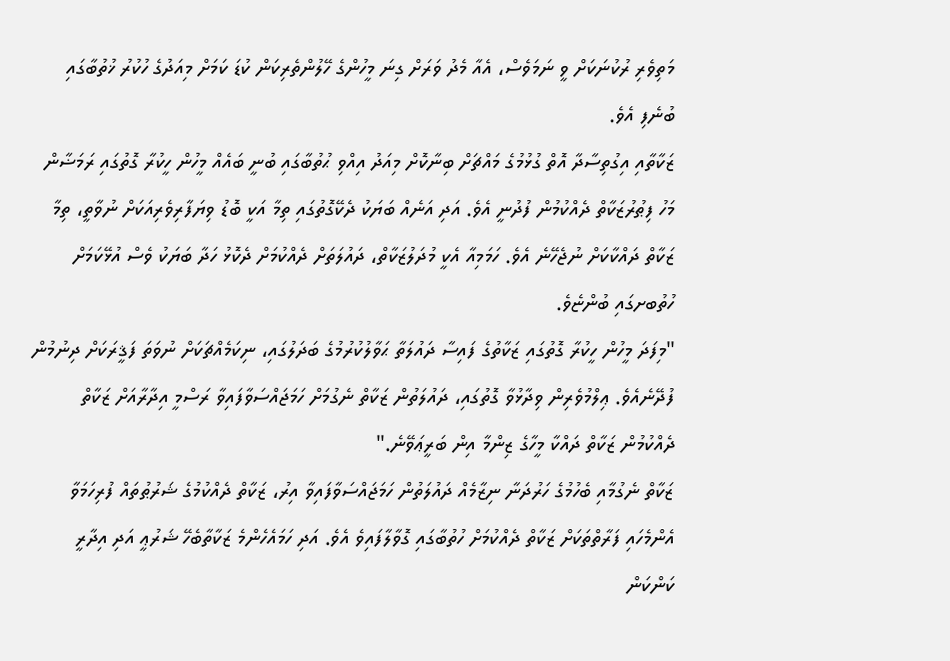މަތިވެރި ރުކުނަކަށް ވީ ނަމަވެސް، އެއާ މެދު ވަރަށް ގިނަ މީހުންގެ ހޭލުންތެރިކަން ކުޑަ ކަމަށް މިއަދުގެ ހުކުރު ޚުތުބާގައި ބުނެފި އެވެ.
ޒަކާތާއި އިގުތިސާދާ އޮތް ގުޅުމުގެ މައްޗަށް ބިނާކޮށް މިއަދު އިއްވި ޙުތުބާގައި ބުނީ ބައެއް މީހުން ހީކުރާ ގޮތުގައި ރަމަޟާން މަހު ފިޠުރުޒަކާތް ދެއްކުމުން ފުދުނީ އެވެ. އަދި އަނެއް ބަޔަކު ދެކޭގޮތުގައި ތިމާ އަކީ ބޮޑު ވިޔަފާރިވެރިއަކަށް ނުވާތީ، ތިމާ ޒަކާތް ދައްކާކަށް ނުޖެހޭނެ އެވެ. ހަމަމިއާ އެކީ މުދަލުޒަކާތް، ދައުލަތަށް ދެއްކުމަށް ދެކޮޅު ހަދާ ބަޔަކު ވެސް އުޅޭކަމަށް ހުތުބށގައި ބުންޏެވެ.
"މިފަދަ މީހުން ހީކުރާ ގޮތުގައި ޒަކާތުގެ ފައިސާ ދައުލަތާ ޙަވާލުކުރުމުގެ ބަދަލުގައި، ނިކަމެއްޗަކަށް ނުވަތަ ފަޤީރަކަށް ދިނުމުން ފުދޭނެއެވެ. ޢިލްމުވެރިން ވިދާޅުވާ ގޮތުގައި، ދައުލަތުން ޒަކާތް ނެގުމަށް ހަމަޖައްސަވާފައިވާ ރަސްމީ އިދާރާއަށް ޒަކާތް ދެއްކުމުން ޒަކާތް ދައްކާ މީހާގެ ޒިންމާ އިން ބަރީޢަވޭނެ."
ޒަކާތް ނެގުމާއި ބެހުމުގެ ހަރުދަނާ ނިޒާމެއް ދައުލަތުން ހަމަޖައްސަވާފައިވާ އިރު، ޒަކާތް ދެއްކުމުގެ ޝަރުޠުތައް ފުރިހަމަވާ އެންމެހައި ފަރާތްތަކަށް ޒަކާތް ދެއްކުމަށް ހުތުބާގައި ގޮވާލާފައިވެ އެވެ. އަދި ހަމައެހެންމެ ޒަކާތާބެހޭ ޝަރުޢީ އަދި އިދާރީ ކަންކަން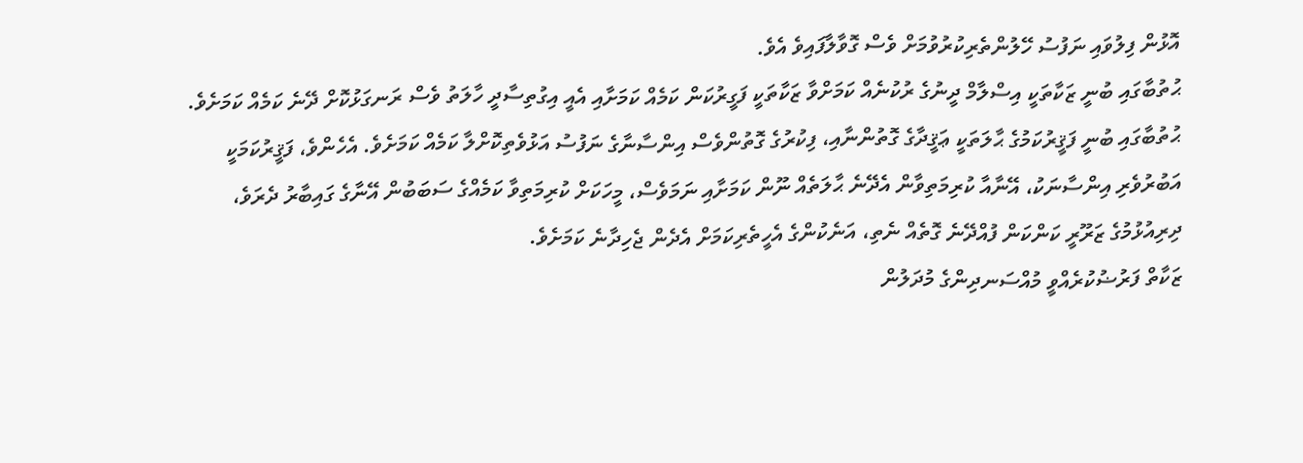އޮޅުން ފިލުވައި ނަފުސު ހޭލުންތެރިކުރުވުމަށް ވެސް ގޮވާލާފައިވެ އެވެ.
ޙުތުބާގައި ބުނީ ޒަކާތަކީ އިސްލާމް ދީނުގެ ރުކުނެއް ކަމަށްވާ ޒަކާތަކީ ފަގީރުކަން ކަމެއް ކަމަށާއި އެއީ އިގުތިސާދީ ހާލަތު ވެސް ރަނގަޅުކޮށް ދޭނެ ކަމެއް ކަމަށެވެ. ޙުތުބާގައި ބުނީ ފަޤީރުކަމުގެ ޙާލަތަކީ ޢަޤީދާގެ ގޮތުންނާއި، ފިކުރުގެ ގޮތުންވެސް އިންސާނާގެ ނަފުސު އަޅުވެތިކޮށްލާ ކަމެއް ކަމަށެވެ. އެހެންވެ، ފަޤީރުކަމަކީ އަބުރުވެރި އިންސާނަކު، އޭނާއާ ކުރިމަތިވާން އެދޭނެ ޙާލަތެއް ނޫން ކަމަށާއި ނަމަވެސް، މީހަކަށް ކުރިމަތިވާ ކަމެއްގެ ސަބަބުން އޭނާގެ ގައިބާރު ދެރަވެ، ދިރިއުޅުމުގެ ޒަރޫރީ ކަންކަން ފުއްދޭނެ ގޮތެއް ނެތި، އަނެކުންގެ އެހީތެރިކަމަށް އެދެން ޖެހިދާނެ ކަމަށެވެ.
ޒަކާތް ފަރުޟުކުރެއްވީ މުއްސަނދިންގެ މުދަލުން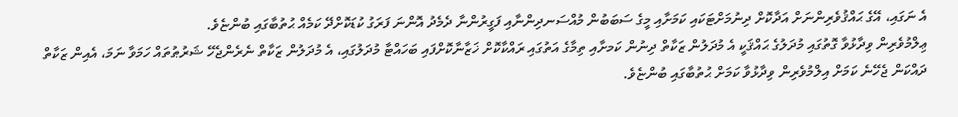އެ ނަގައި، އޭގެ ޙައްޤުވެރިންނަށް އަދާކޮށް ދިނުމަށްޓަކައި ކަމަށާއި މީގެ ސަބަބުން މުއްސަނދިންނާއި ފަގީރުންނާ ދެމެދު އޮންނަ ފަރަގު ކުޑަކޮށްދޭ ކަމެއް ޙުތުބާގައި ބުންޏެވެ.
ޢިލްމުވެރިން ވިދާޅުވާ ގޮތުގައި މުދަލުގެ ޙައްޤަކީ އެ މުދަލުން ޒަކާތް ދިނުން ކަމށާއި ތިމާގެ އަތުގައި ރައްކާކޮށް ޚަޒާނާކޮށްފައި ބަހައްޓާ މުދަލުގައި، އެ މުދަލުން ޒަކާތް ނެރެންޖެހޭ ޝަރުޠުތައް ހަމަވާ ނަމަ، އެއިން ޒަކާތް ދައްކަން ޖެހޭނެ ކަމަށް އިލްމުވެރިން ވިދާޅުވާ ކަމަށް ޙުތުބާގައި ބުންޏެވެ.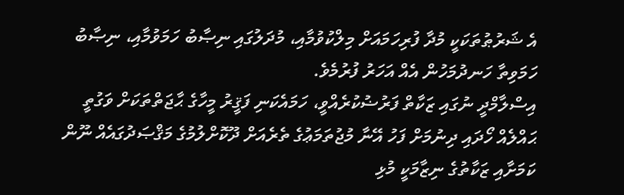އެ ޝަރުޠުތަކަކީ މުދާ ފުރިހަމައަށް މިލްކުވުމާއި، މުދަލުގައި ނިޞާބު ހަމަވުމާއި، ނިޞާބު ހަމަވިތާ ހަނދުމަހުން އެއް އަހަރު ފުރުމެވެ.
އިސްލާމްދީ ނުގައި ޒަކާތް ފަރުޟުކުރެއްވީ، ހަމައެކަނި ފަޤީރު މީހާގެ ޙާޖަތްތަކަށް ވަގުތީ ޙައްލެއް ހޯދައި ދިނުމަށް ފަހު އޭނާ މުޖުތަމަޢުގެ ތެރެއަށް ދޫކޮށްލުމުގެ މަޤްޞަދުގައެއް ނޫން ކަމަށާއި ޒަކާތުގެ ނިޒާމަކީ މުޅި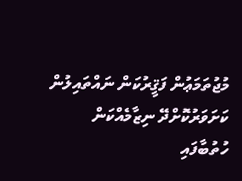މުޖުތަމަޢުން ފަޤީރުކަން ނައްތައިލުން ކަށަވަރުކޮށްދޭ ނިޒާމެއްކަން ހުތުބާފައި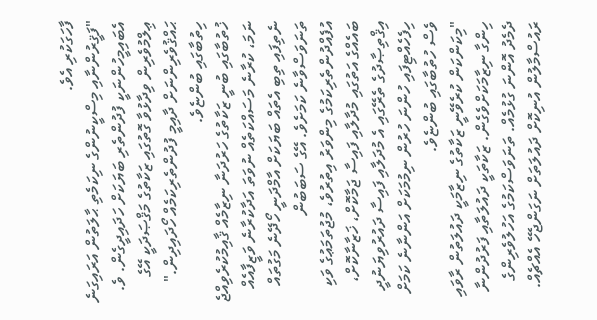ފާހަގަކުރި އެވެ.
"ފަޤީރުންނާއި މިސްކީނުންގެ ނިކަމެތި ޙާލަތުން އަރައިގަނެ އެބައިމީހުންނަކީ ފުދުންތެރި ބަޔަކަށް ހަދައިދީގެން. ވެ. ޢިލްމުވެރިން ވިދާޅުވާ ގޮތުގައި ޒަކާތުގެ މަޤްޞަދަކީ އޭގެ ޙައްޤުވެރިންނަށް ދާއިމީ ފުދުންތެރިކަމެއް ހޯދައިދިން." ހިތުބާގައި ބުންޏެވެ.
ޚުތުބާގައި ބުނީ ޒަކާތުގެ ހަރުދަނާ ނިޒާމެއް ޤާއިމުކުރެވިއްޖެ ނަމަ، ކުރާނެ މަސައްކަތެއް ނުވަތަ އަދާކުރާނެ ވަޒީފާއެއް ނެތިފައި ތިބި އެތައް ބަޔަކަށް އާމްދަނީ ހޯދޭނެ މަގުތައް ތަނަވަސްވާނެ ކަމަށެވެ. އޭގެ ސަބަބުން އުފެއްދުންތެރިކަމުގެ މިންވަރު އިތުރުވެ، މުޖުތަމަޢުގެ ވަކި ބައެއްގެ އަތުގައި މުދާލާއި ފައިސާ ޖަމާކޮށް، ޚަޒާނާކޮށް، އިޤްތިޞާދުގެ ތެރޭގައި އެ މުދަލާއި ފައިސާ ދައުރުވިޔަނުދީ ހިފެހެއްޓިފައި ހުންނަ ހުރުން ނިމުމަކަށް އަންނާނެ ކަމަށް ވެސް ހުތުބާގައި ބުންޏެވެ.
"މިކަންކަން ކުރެވޭނީ ޒަކާތުގެ ނިޒާމަކީ ދައުލަތުން ރާވައި ހިންގާ ނިޒާމަކަށްވެގެން. ޒަކާތަކީ ދައުލަތާއި ފަރުދުންނާ ދެމެދު އޮންނަ ގުޅުމެއް. ތަނަވަސްކަމުގެ އަހުލުވެރިންގެ ރައުސްމާލުން އުނިކޮށް ދައުލަތަށް ނަގަންޖެހޭ އެއްޗެއް.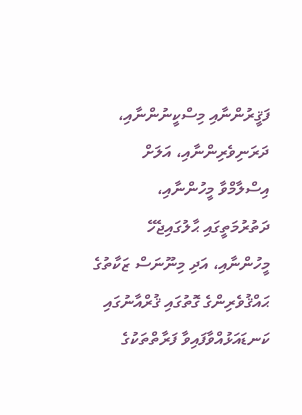ފަޤީރުންނާއި މިސްކީނުންނާއި، ދަރަނިވެރިންނާއި، އަލަށް އިސްލާމްވާ މީހުންނާއި، ދަތުރުމަތީގައި ޙާލުގައިޖެހޭ މީހުންނާއި، އަދި މިނޫނަސް ޒަކާތުގެ ޙައްޤުވެރިންގެ ގޮތުގައި ޤުރްއާނުގައި ކަނޑައަޅުއްވާފައިވާ ފަރާތްތަކުގެ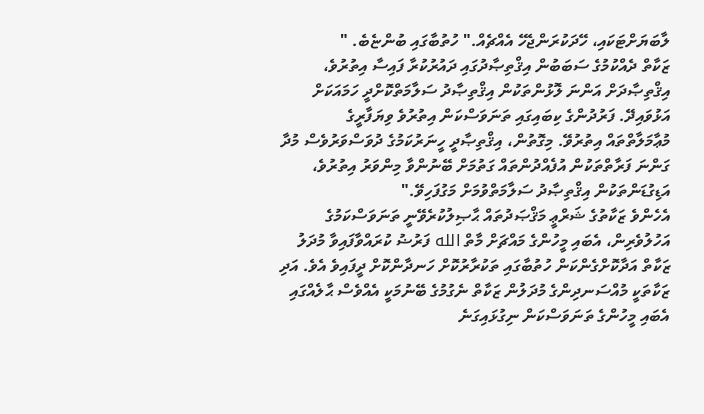ލާބަޔަށްޓަކައި، ހޭދަކުރަންޖެހޭ އެއްޗެއް." ހުތުބާގައި ބުންޏެބެ. "
ޒަކާތް ދެއްކުމުގެ ސަބަބުން އިޤްތިޞާދުގައި ދައުރުކުރާ ފައިސާ އިތުރުވެ، އިޤްތިޞާދަށް އަންނަ ލޮޅުންތަކުން އިޤްތިޞާދު ސަލާމަތްކޮށްދީ ހަމައަކަށް އަޅުވައިދޭ. ފަރުދުންގެ ކިބައިގައި ތަނަވަސްކަން އިތުރުވެ ވިޔަފާރީގެ މުޢާމަލާތްތައް އިތުރުވޭ. މިގޮތުން، އިޤްތިޞާދީ ހީނަރުކަމުގެ ދުވަސްވަރުވެސް މުދާ ގަންނަ ފަރާތްތަކުން އުފެއްދުންތައް ގަތުމަށް ބޭނުންވާ މިންވަރު އިތުރުވެ، އަޑިގުޑަންތަކުން އިޤްތިޞާދު ސަލާމަތްވުމަށް މަގުފަހިވޭ."
އެހެންވެ ޒަކާތުގެ ޝަރްޢީ މަޤްޞަދުތައް ޙާޞިލުކުރެވޭނީ ތަނަވަސްކަމުގެ އަހުލުވެރިން، އެބައި މީހުންގެ މައްޗަށް މާތް الله ފަރުޟު ކުރައްވާފައިވާ މުދަލު ޒަކާތް އަދާކޮށްގެންކަން ހުތުބާގައި ތަކުރާރުކޮށް ހަނދާންކޮށް ދީފައިވެ އެވެ. އަދި ޒަކާތަކީ މުއްސަނދިންގެ މުދަލުން ޒަކާތް ނެގުމުގެ ބޭނުމަކީ އެއްވެސް ޙާލެއްގައި އެބައި މީހުންގެ ތަނަވަސްކަން ނިގުޅައިގަނެ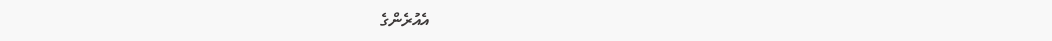އެއުރެންގެ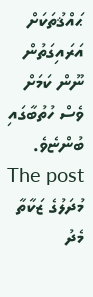ޙައްޤުތަކަށް އަރައިގަތުން ނޫން ކަމަށް ވެސް ހުތުބާގައި ބުންޏެވެ.
The post މުދަލުގެ ޒަކާތާ މެދު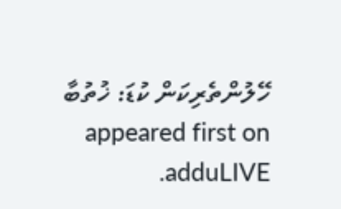ހޭލުންތެރިކަން ކުޑަ: ޚުތުބާ appeared first on adduLIVE.